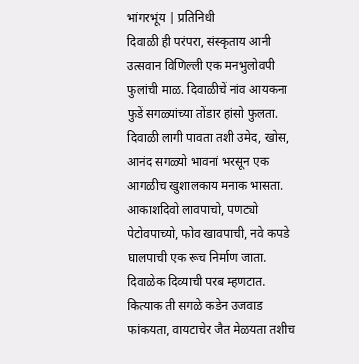भांगरभूंय | प्रतिनिधी
दिवाळी ही परंपरा, संस्कृताय आनी उत्सवान विणिल्ली एक मनभुलोवपी फुलांची माळ. दिवाळीचें नांव आयकना फुडें सगळ्यांच्या तोंडार हांसो फुलता. दिवाळी लागी पावता तशी उमेद, खोस, आनंद सगळ्यो भावनां भरसून एक आगळीच खुशालकाय मनाक भासता. आकाशदिवो लावपाचो, पणट्यो पेटोवपाच्यो, फोव खावपाची, नवे कपडे घालपाची एक रूच निर्माण जाता.
दिवाळेक दिव्याची परब म्हणटात. कित्याक ती सगळे कडेन उजवाड फांकयता, वायटाचेर जैत मेळयता तशीच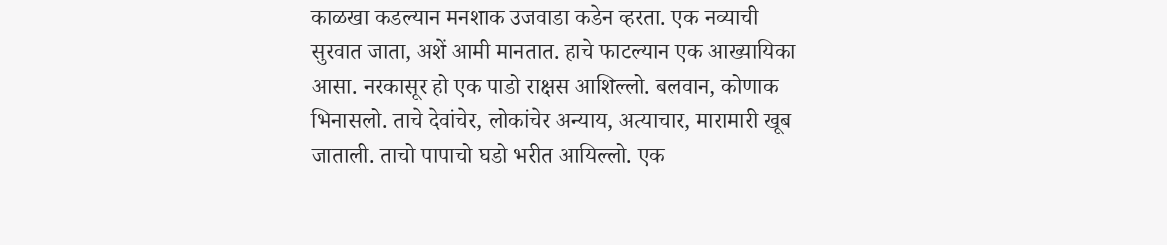काळखा कडल्यान मनशाक उजवाडा कडेन व्हरता. एक नव्याची सुरवात जाता, अशें आमी मानतात. हाचे फाटल्यान एक आख्यायिका आसा. नरकासूर हो एक पाडो राक्षस आशिल्लो. बलवान, कोणाक भिनासलो. ताचे देवांचेर, लोकांचेर अन्याय, अत्याचार, मारामारी खूब जाताली. ताचो पापाचो घडो भरीत आयिल्लो. एक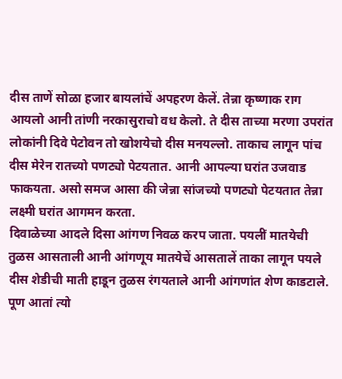दीस ताणें सोळा हजार बायलांचें अपहरण केलें. तेन्ना कृष्णाक राग आयलो आनी तांणी नरकासुराचो वध केलो. ते दीस ताच्या मरणा उपरांत लोकांनी दिवे पेटोवन तो खोशयेचो दीस मनयल्लो. ताकाच लागून पांच दीस मेरेन रातच्यो पणट्यो पेटयतात. आनी आपल्या घरांत उजवाड फाकयता. असो समज आसा की जेन्ना सांजच्यो पणट्यो पेटयतात तेन्ना लक्ष्मी घरांत आगमन करता.
दिवाळेच्या आदले दिसा आंगण निवळ करप जाता. पयलीं मातयेची तुळस आसताली आनी आंगणूय मातयेचें आसतालें ताका लागून पयले दीस शेडीची माती हाडून तुळस रंगयताले आनी आंगणांत शेण काडटाले. पूण आतां त्यो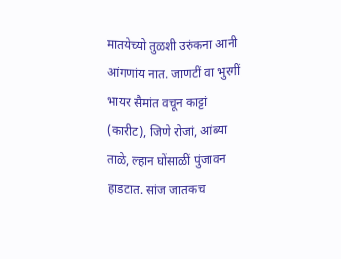मातयेच्यो तुळशी उरुंकना आनी आंगणांय नात. जाणटीं वा भुरगीं भायर सैमांत वचून काट्टां (कारीट), जिणे रोजां, आंब्या ताळे, ल्हान घोंसाळीं पुंजावन हाडटात. सांज जातकच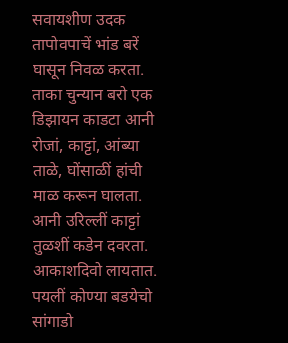सवायशीण उदक तापोवपाचें भांड बरें घासून निवळ करता. ताका चुन्यान बरो एक डिझायन काडटा आनी रोजां, काट्टां, आंब्या ताळे, घोंसाळीं हांची माळ करून घालता. आनी उरिल्लीं काट्टां तुळशीं कडेन दवरता. आकाशदिवो लायतात. पयलीं कोण्या बडयेचो सांगाडो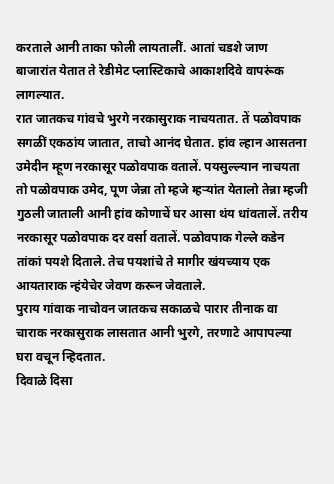करताले आनी ताका फोली लायतालीं. आतां चडशे जाण बाजारांत येतात ते रेडीमेट प्लास्टिकाचे आकाशदिवे वापरूंक लागल्यात.
रात जातकच गांवचे भुरगे नरकासुराक नाचयतात. तें पळोवपाक सगळीं एकठांय जातात, ताचो आनंद घेतात. हांव ल्हान आसतना उमेदीन म्हूण नरकासूर पळोवपाक वतालें. पयसुल्ल्यान नाचयता तो पळोवपाक उमेद, पूण जेन्ना तो म्हजे म्हऱ्यांत येतालो तेन्ना म्हजी गुठली जाताली आनी हांव कोणाचें घर आसा थंय धांवतालें. तरीय नरकासूर पळोवपाक दर वर्सा वतालें. पळोवपाक गेल्ले कडेन तांकां पयशे दिताले. तेच पयशांचे ते मागीर खंयच्याय एक आयताराक न्हंयेचेर जेवण करून जेवताले.
पुराय गांवाक नाचोवन जातकच सकाळचे पारार तीनाक वा चाराक नरकासुराक लासतात आनी भुरगे, तरणाटे आपापल्या घरा वचून न्हिदतात.
दिवाळे दिसा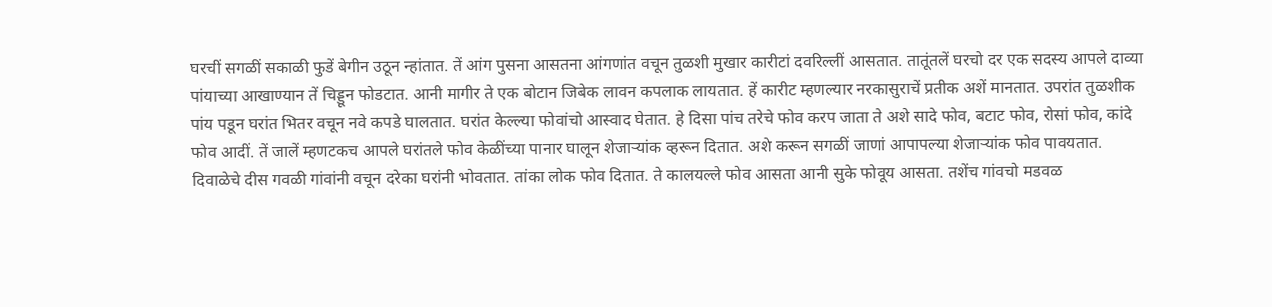घरचीं सगळीं सकाळी फुडें बेगीन उठून न्हांतात. तें आंग पुसना आसतना आंगणांत वचून तुळशी मुखार कारीटां दवरिल्लीं आसतात. तातूंतलें घरचो दर एक सदस्य आपले दाव्या पांयाच्या आखाण्यान तें चिड्डून फोडटात. आनी मागीर ते एक बोटान जिबेक लावन कपलाक लायतात. हें कारीट म्हणल्यार नरकासुराचें प्रतीक अशें मानतात. उपरांत तुळशीक पांय पडून घरांत भितर वचून नवे कपडे घालतात. घरांत केल्ल्या फोवांचो आस्वाद घेतात. हे दिसा पांच तरेचे फोव करप जाता ते अशे सादे फोव, बटाट फोव, रोसां फोव, कांदे फोव आदीं. तें जालें म्हणटकच आपले घरांतले फोव केळींच्या पानार घालून शेजाऱ्यांक व्हरून दितात. अशे करून सगळीं जाणां आपापल्या शेजाऱ्यांक फोव पावयतात.
दिवाळेचे दीस गवळी गांवांनी वचून दरेका घरांनी भोवतात. तांका लोक फोव दितात. ते कालयल्ले फोव आसता आनी सुके फोवूय आसता. तशेंच गांवचो मडवळ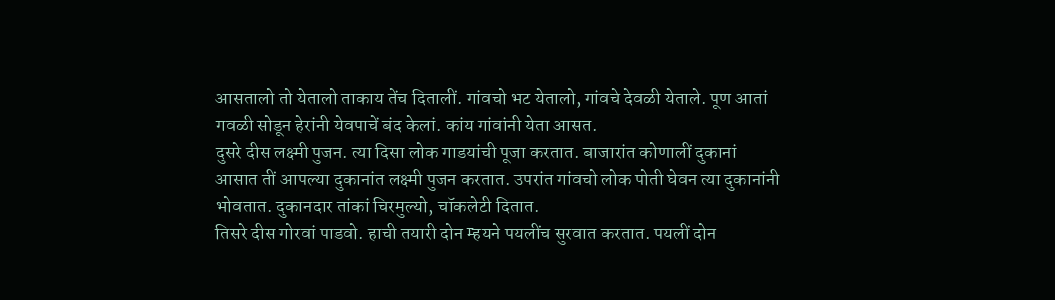आसतालो तो येतालो ताकाय तेंच दितालीं. गांवचो भट येतालो, गांवचे देवळी येताले. पूण आतां गवळी सोडून हेरांनी येवपाचें बंद केलां. कांय गांवांनी येता आसत.
दुसरे दीस लक्ष्मी पुजन. त्या दिसा लोक गाडयांची पूजा करतात. बाजारांत कोणालीं दुकानां आसात तीं आपल्या दुकानांत लक्ष्मी पुजन करतात. उपरांत गांवचो लोक पोती घेवन त्या दुकानांनी भोवतात. दुकानदार तांकां चिरमुल्यो, चॉकलेटी दितात.
तिसरे दीस गोरवां पाडवो. हाची तयारी दोन म्हयने पयलींच सुरवात करतात. पयलीं दोन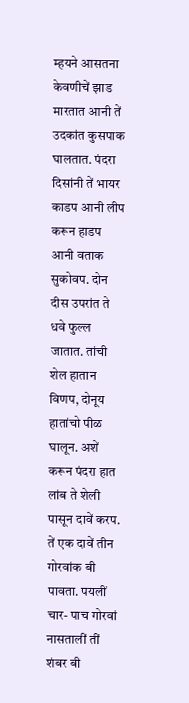म्हयने आसतना केवणीचें झाड मारतात आनी तें उदकांत कुसपाक घालतात. पंदरा दिसांनी तें भायर काडप आनी लीप करून हाडप आनी वताक सुकोवप. दोन दीस उपरांत ते धवे फुल्ल जातात. तांची शेल हातान विणप, दोनूय हातांचो पीळ घालून. अशें करून पंदरा हात लांब ते शेली पासून दावें करप. तें एक दावें तीन गोरवांक बी पावता. पयलीं चार- पाच गोरवां नासतालीं तीं शंबर बी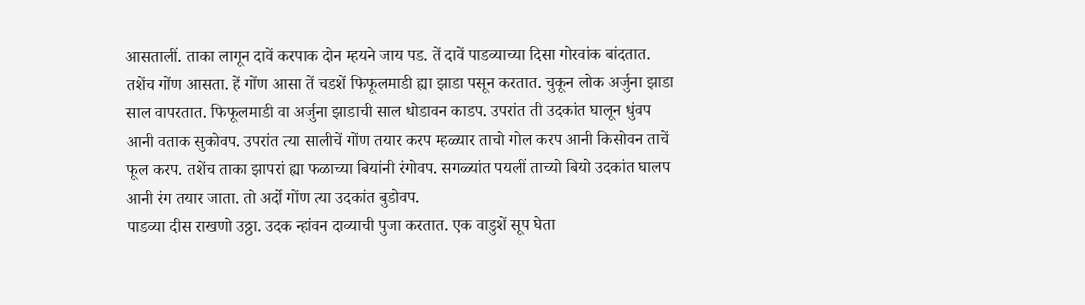आसतालीं. ताका लागून दावें करपाक दोन म्हयने जाय पड. तें दावें पाडव्याच्या दिसा गोरवांक बांदतात. तशेंच गोंण आसता. हें गोंण आसा तें चडशें फिफूलमाडी ह्या झाडा पसून करतात. चुकून लोक अर्जुना झाडा साल वापरतात. फिफूलमाडी वा अर्जुना झाडाची साल धोडावन काडप. उपरांत ती उदकांत घालून धुंवप आनी वताक सुकोवप. उपरांत त्या सालीचें गोंण तयार करप म्हळ्यार ताचो गोल करप आनी किसोवन ताचें फूल करप. तशेंच ताका झापरां ह्या फळाच्या बियांनी रंगोवप. सगळ्यांत पयलीं ताच्यो बियो उदकांत घालप आनी रंग तयार जाता. तो अर्दो गोंण त्या उदकांत बुडोवप.
पाडव्या दीस राखणो उठ्ठा. उदक न्हांवन दाव्याची पुजा करतात. एक वाडुशें सूप घेता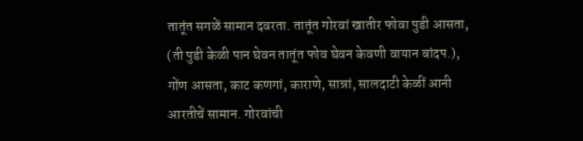तातूंत सगळें सामान दवरता. तातूंत गोरवां खातीर फोवा पुडी आसता, (ती पुडी केळी पान घेवन तातूंत फोव घेवन केवणी वायान बांदप.), गोंण आसता, काट कणगां, काराणे, सान्नां, सालदाटी केळीं आनी आरतीचें सामान. गोरवांची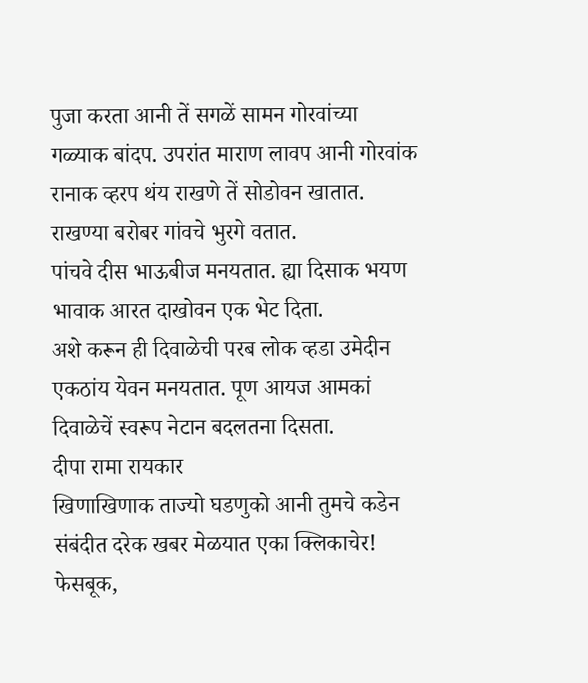पुजा करता आनी तें सगळें सामन गोरवांच्या गळ्याक बांदप. उपरांत माराण लावप आनी गोरवांक रानाक व्हरप थंय राखणे तें सोडोवन खातात. राखण्या बरोबर गांवचे भुरगे वतात.
पांचवे दीस भाऊबीज मनयतात. ह्या दिसाक भयण भावाक आरत दाखोवन एक भेट दिता.
अशे करून ही दिवाळेची परब लोक व्हडा उमेदीन एकठांय येवन मनयतात. पूण आयज आमकां दिवाळेचें स्वरूप नेटान बदलतना दिसता.
दीपा रामा रायकार
खिणाखिणाक ताज्यो घडणुको आनी तुमचे कडेन संबंदीत दरेक खबर मेळयात एका क्लिकाचेर! फेसबूक,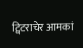ट्विटराचेर आमकां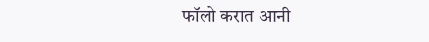फॉलो करात आनी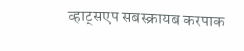व्हाट्सएप सबस्क्रायब करपाक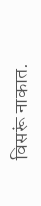विसरूं नाकात.